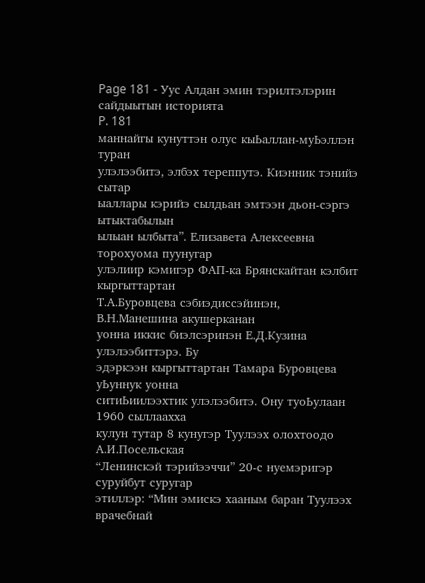Page 181 - Уус Алдан эмин тэрилтэлэрин сайдыытын историята
P. 181
маннайгы кунуттэн олус кыЬаллан-муЬэллэн туран
улэлээбитэ, элбэх тереппутэ. Киэнник тэнийэ сытар
ыаллары кэрийэ сылдьан эмтээн дьон-сэргэ ытыктабылын
ылыан ылбыта”. Елизавета Алексеевна торохуома пуунугар
улэлиир кэмигэр ФАП-ка Брянскайтан кэлбит кыргыттартан
Т.А.Буровцева сэбиэдиссэйинэн, В.Н.Манешина акушерканан
уонна иккис биэлсэринэн Е.Д.Кузина улэлээбиттэрэ. Бу
эдэркээн кыргыттартан Тамара Буровцева уЬуннук уонна
ситиЬиилээхтик улэлээбитэ. Ону туоЬулаан 1960 сыллаахха
кулун тутар 8 кунугэр Туулээх олохтоодо А.И.Посельская
“Ленинскэй тэрийээччи” 20-с нуемэригэр суруйбут суругар
этиллэр: “Мин эмискэ хааным баран Туулээх врачебнай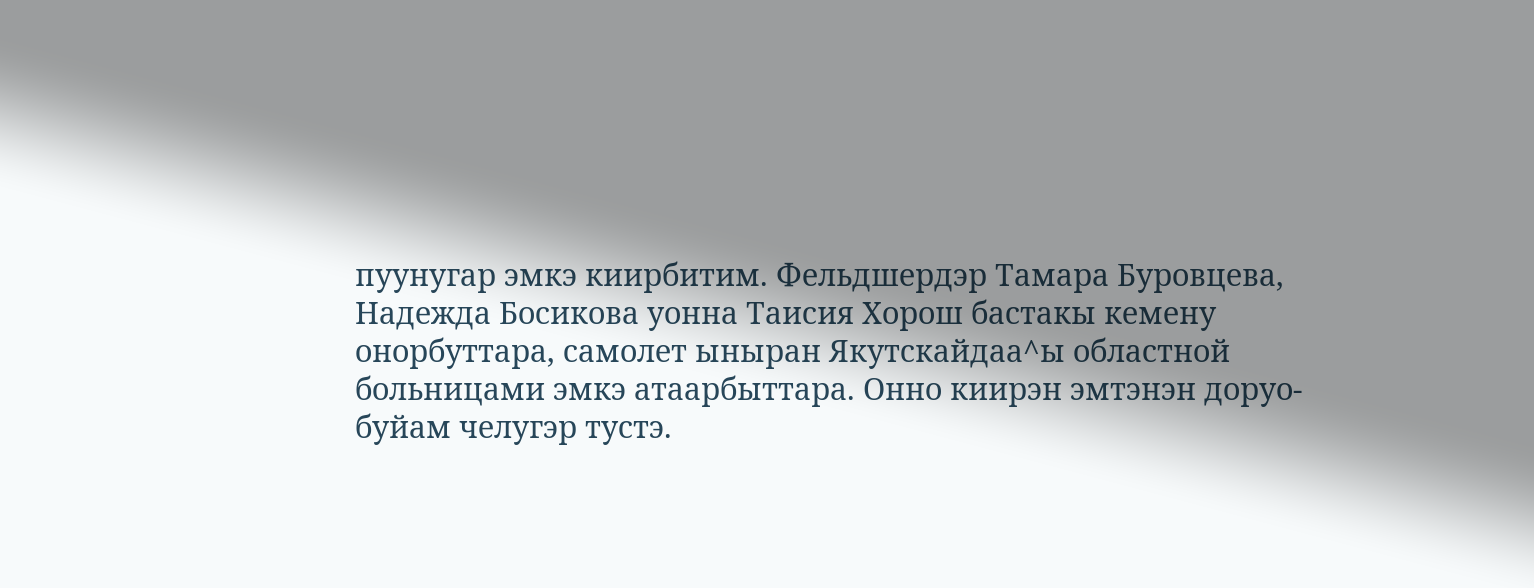пуунугар эмкэ киирбитим. Фельдшердэр Тамара Буровцева,
Надежда Босикова уонна Таисия Хорош бастакы кемену
онорбуттара, самолет ыныран Якутскайдаа^ы областной
больницами эмкэ атаарбыттара. Онно киирэн эмтэнэн доруо-
буйам челугэр тустэ.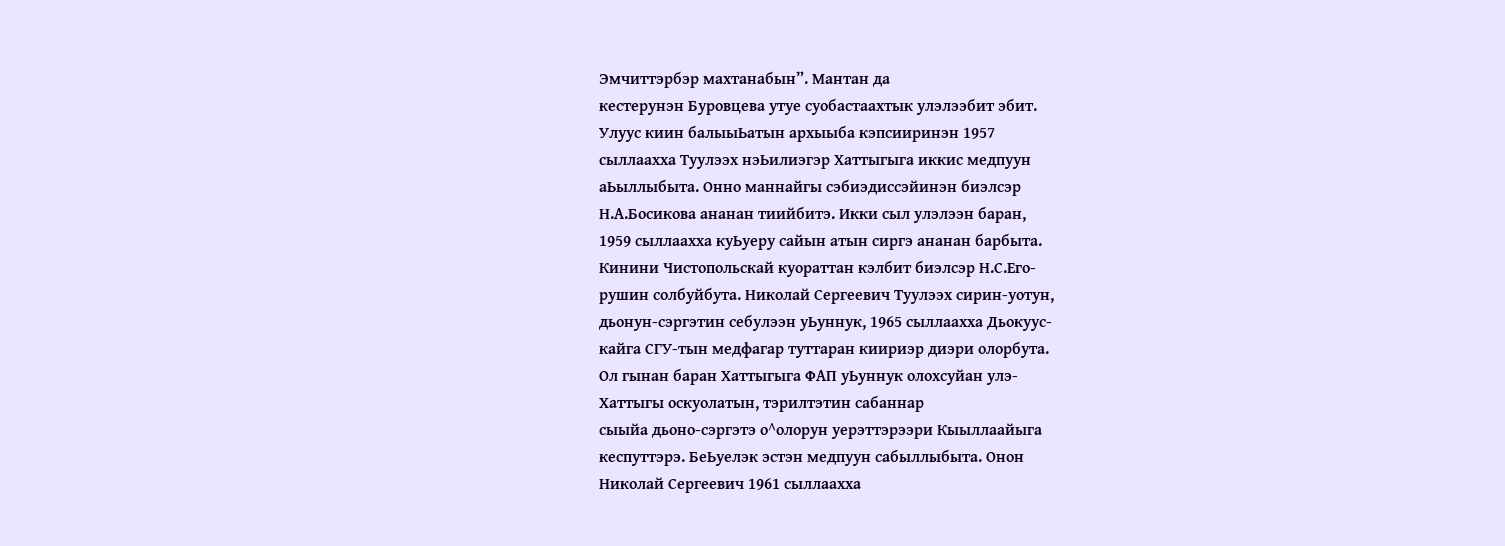Эмчиттэрбэр махтанабын”. Мантан да
кестерунэн Буровцева утуе суобастаахтык улэлээбит эбит.
Улуус киин балыыЬатын архыыба кэпсииринэн 1957
сыллаахха Туулээх нэЬилиэгэр Хаттыгыга иккис медпуун
аЬыллыбыта. Онно маннайгы сэбиэдиссэйинэн биэлсэр
Н.А.Босикова ананан тиийбитэ. Икки сыл улэлээн баран,
1959 сыллаахха куЬуеру сайын атын сиргэ ананан барбыта.
Кинини Чистопольскай куораттан кэлбит биэлсэр Н.С.Его-
рушин солбуйбута. Николай Сергеевич Туулээх сирин-уотун,
дьонун-сэргэтин себулээн уЬуннук, 1965 сыллаахха Дьокуус-
кайга СГУ-тын медфагар туттаран киириэр диэри олорбута.
Ол гынан баран Хаттыгыга ФАП уЬуннук олохсуйан улэ-
Хаттыгы оскуолатын, тэрилтэтин сабаннар
сыыйа дьоно-сэргэтэ о^олорун уерэттэрээри Кыыллаайыга
кеспуттэрэ. БеЬуелэк эстэн медпуун сабыллыбыта. Онон
Николай Сергеевич 1961 сыллаахха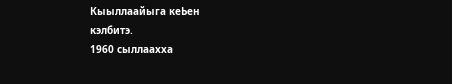Кыыллаайыга кеЬен
кэлбитэ.
1960 сыллаахха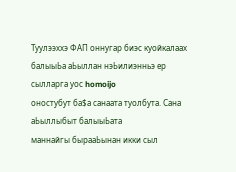Туулээххэ ФАП оннугар биэс куойкалаах
балыыЬа аЬыллан нэЬилиэнньэ ер сылларга уос homoijo
оностубут ба$а санаата туолбута. Сана аЬыллыбыт балыыЬата
маннайгы бырааЬынан икки сыл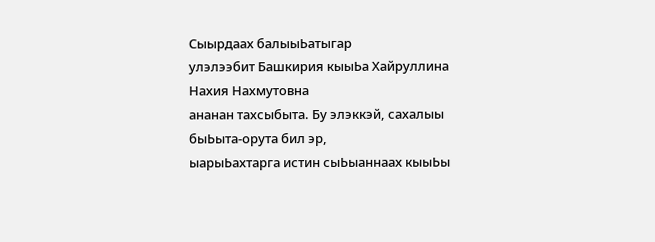Сыырдаах балыыЬатыгар
улэлээбит Башкирия кыыЬа Хайруллина Нахия Нахмутовна
ананан тахсыбыта. Бу элэккэй, сахалыы быЬыта-орута бил эр,
ыарыЬахтарга истин сыЬыаннаах кыыЬы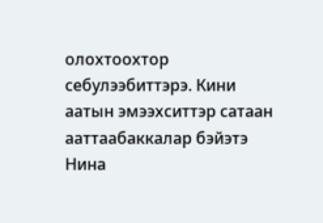олохтоохтор
себулээбиттэрэ. Кини аатын эмээхситтэр сатаан
ааттаабаккалар бэйэтэ Нина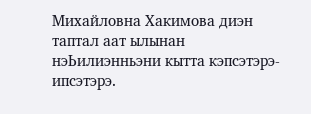Михайловна Хакимова диэн
таптал аат ылынан нэЬилиэнньэни кытта кэпсэтэрэ-ипсэтэрэ.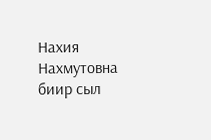Нахия Нахмутовна биир сыл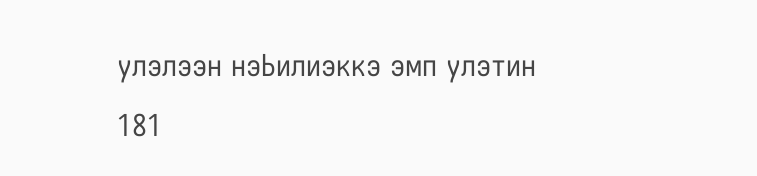улэлээн нэЬилиэккэ эмп улэтин
181